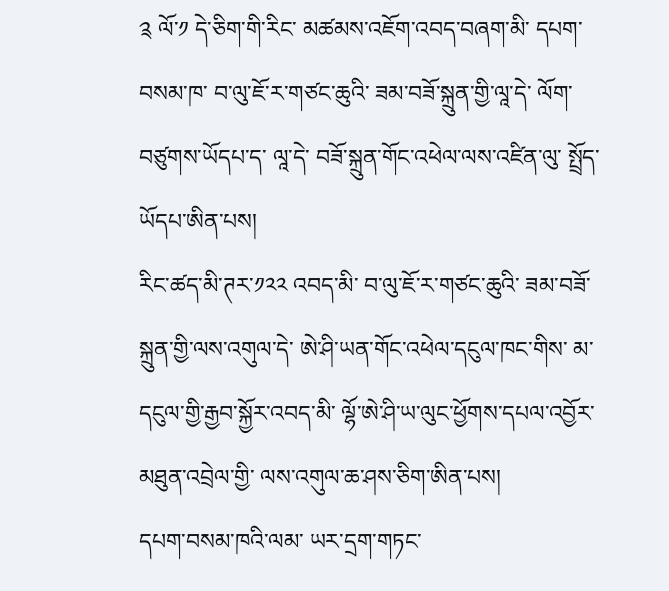༉ ལོ་༡ དེ་ཅིག་གི་རིང་ མཚམས་འཇོག་འབད་བཞག་མི་ དཔག་བསམ་ཁ་ བ་ལུ་ཇོ་ར་གཙང་ཆུའི་ ཟམ་བཟོ་སྐྲུན་གྱི་ལཱ་དེ་ ལོག་བཙུགས་ཡོདཔ་ད་ ལཱ་དེ་ བཟོ་སྐྲུན་གོང་འཕེལ་ལས་འཛིན་ལུ་ སྤྲོད་ཡོདཔ་ཨིན་པས།
རིང་ཚད་མི་ཊར་༡༢༢ འབད་མི་ བ་ལུ་ཇོ་ར་གཙང་ཆུའི་ ཟམ་བཟོ་སྐྲུན་གྱི་ལས་འགུལ་དེ་ ཨེ་ཤི་ཡན་གོང་འཕེལ་དངུལ་ཁང་གིས་ མ་དངུལ་གྱི་རྒྱབ་སྐྱོར་འབད་མི་ ལྷོ་ཨེ་ཤི་ཡ་ལུང་ཕྱོགས་དཔལ་འབྱོར་མཐུན་འབྲེལ་གྱི་ ལས་འགུལ་ཆ་ཤས་ཅིག་ཨིན་པས།
དཔག་བསམ་ཁའི་ལམ་ ཡར་དྲག་གཏང་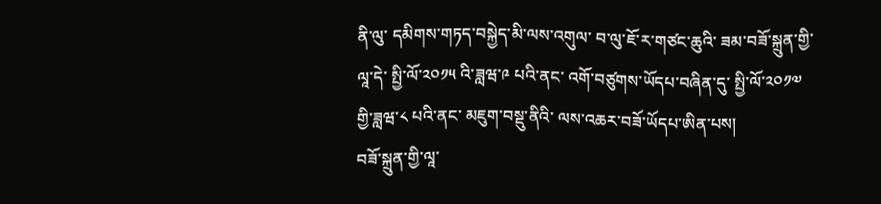ནི་ལུ་ དམིགས་གཏད་བསྐྱེད་མི་ལས་འགུལ་ བ་ལུ་ཇོ་ར་གཙང་ཆུའི་ ཟམ་བཟོ་སྐྲུན་གྱི་ལཱ་དེ་ སྤྱི་ལོ་༢༠༡༥ འི་ཟླཝ་༩ པའི་ནང་ འགོ་བཙུགས་ཡོདཔ་བཞིན་དུ་ སྤྱི་ལོ་༢༠༡༧ གྱི་ཟླཝ་༨ པའི་ནང་ མཇུག་བསྡུ་ནིའི་ ལས་འཆར་བཟོ་ཡོདཔ་ཨིན་པས།
བཟོ་སྐྲུན་གྱི་ལཱ་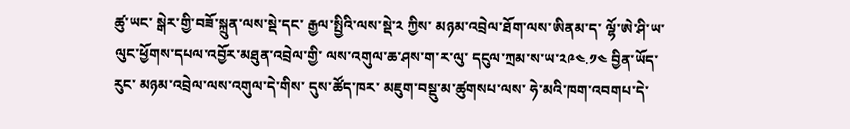ཚུ་ཡང་ སྒེར་གྱི་བཟོ་སྐྲུན་ལས་སྡེ་དང་ རྒྱལ་སྤྱིའི་ལས་སྡེ་༢ ཀྱིས་ མཉམ་འབྲེལ་ཐོག་ལས་ཨིནམ་ད་ ལྷོ་ཨེ་ཤི་ཡ་ལུང་ཕྱོགས་དཔལ་འབྱོར་མཐུན་འབྲེལ་གྱི་ ལས་འགུལ་ཆ་ཤས་ག་ར་ལུ་ དངུལ་ཀྲམ་ས་ཡ་༢༩༤.༡༤ བྱིན་ཡོད་རུང་ མཉམ་འབྲེལ་ལས་འགུལ་དེ་གིས་ དུས་ཚོད་ཁར་ མཇུག་བསྡུ་མ་ཚུགསཔ་ལས་ ཧེ་མའི་ཁག་འབགཔ་དེ་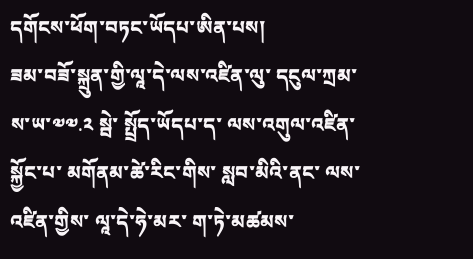དགོངས་ཕོག་བཏང་ཡོདཔ་ཨིན་པས།
ཟམ་བཟོ་སྐྲུན་གྱི་ལཱ་དེ་ལས་འཛིན་ལུ་ དངུལ་ཀྲམ་ས་ཡ་༧༧.༢ སྦེ་ སྤྲོད་ཡོདཔ་ད་ ལས་འགུལ་འཛིན་སྐྱོང་པ་ མགོནམ་ཚེ་རིང་གིས་ སླབ་མིའི་ནང་ ལས་འཛིན་གྱིས་ ལཱ་དེ་ཧེ་མར་ ག་ཏེ་མཚམས་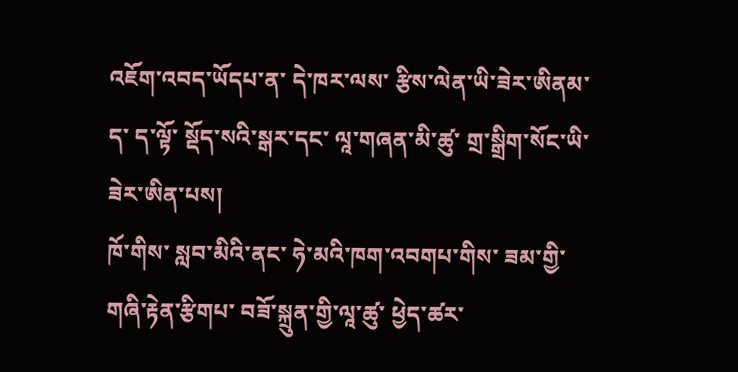འཇོག་འབད་ཡོདཔ་ན་ དེ་ཁར་ལས་ རྩིས་ལེན་ཡི་ཟེར་ཨིནམ་ད་ ད་ལྟོ་ སྡོད་སའི་སྒར་དང་ ལཱ་གཞན་མི་ཚུ་ གྲ་སྒྲིག་སོང་ཡི་ཟེར་ཨིན་པས།
ཁོ་གིས་ སླབ་མིའི་ནང་ ཧེ་མའི་ཁག་འབགཔ་གིས་ ཟམ་གྱི་གཞི་རྟེན་རྩིགཔ་ བཟོ་སྐྲུན་གྱི་ལཱ་ཚུ་ ཕྱེད་ཚར་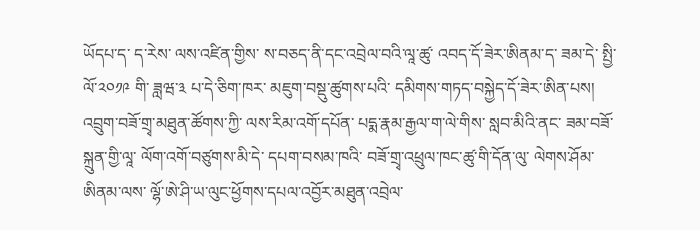ཡོདཔ་ད་ ད་རེས་ ལས་འཛིན་གྱིས་ ས་བཅད་ནི་དང་འབྲེལ་བའི་ལཱ་ཚུ་ འབད་དོ་ཟེར་ཨིནམ་ད་ ཟམ་དེ་ སྤྱི་ལོ་༢༠༡༩ གི་ ཟླཝ་༣ པ་དེ་ཅིག་ཁར་ མཇུག་བསྡུ་ཚུགས་པའི་ དམིགས་གཏད་བསྐྱེད་དོ་ཟེར་ཨིན་པས།
འབྲུག་བཟོ་གྲྭ་མཐུན་ཚོགས་ཀྱི་ ལས་རིམ་འགོ་དཔོན་ པདྨ་རྣམ་རྒྱལ་ག་ལེ་གིས་ སླབ་མིའི་ནང་ ཟམ་བཟོ་སྐྲུན་གྱི་ལཱ་ ལོག་འགོ་བཙུགས་མི་དེ་ དཔག་བསམ་ཁའི་ བཟོ་གྲྭ་འཕྲུལ་ཁང་ཚུ་གི་དོན་ལུ་ ལེགས་ཤོམ་ཨིནམ་ལས་ ལྷོ་ཨེ་ཤི་ཡ་ལུང་ཕྱོགས་དཔལ་འབྱོར་མཐུན་འབྲེལ་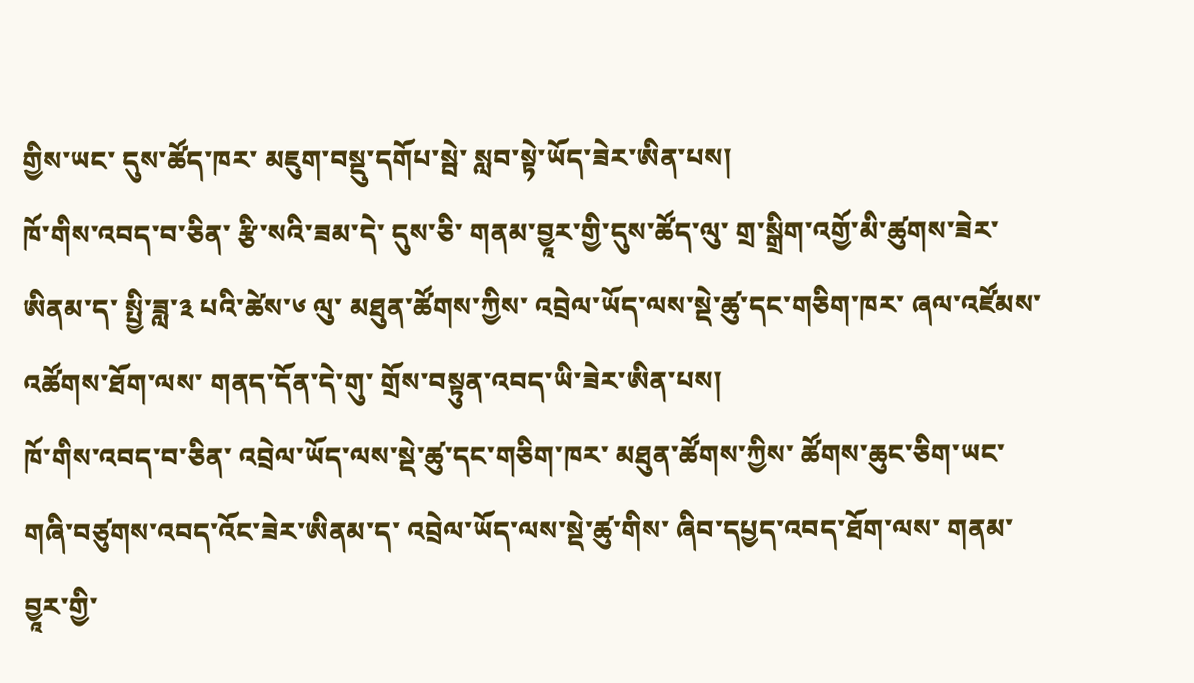གྱིས་ཡང་ དུས་ཚོད་ཁར་ མཇུག་བསྡུ་དགོཔ་སྦེ་ སླབ་སྟེ་ཡོད་ཟེར་ཨིན་པས།
ཁོ་གིས་འབད་བ་ཅིན་ རྩི་སའི་ཟམ་དེ་ དུས་ཅི་ གནམ་བྱཱར་གྱི་དུས་ཚོད་ལུ་ གྲ་སྒྲིག་འགྱོ་མི་ཚུགས་ཟེར་ཨིནམ་ད་ སྤྱི་ཟླ་༣ པའི་ཚེས་༦ ལུ་ མཐུན་ཚོགས་ཀྱིས་ འབྲེལ་ཡོད་ལས་སྡེ་ཚུ་དང་གཅིག་ཁར་ ཞལ་འཛོམས་འཚོགས་ཐོག་ལས་ གནད་དོན་དེ་གུ་ གྲོས་བསྟུན་འབད་ཡི་ཟེར་ཨིན་པས།
ཁོ་གིས་འབད་བ་ཅིན་ འབྲེལ་ཡོད་ལས་སྡེ་ཚུ་དང་གཅིག་ཁར་ མཐུན་ཚོགས་ཀྱིས་ ཚོགས་ཆུང་ཅིག་ཡང་ གཞི་བཙུགས་འབད་འོང་ཟེར་ཨིནམ་ད་ འབྲེལ་ཡོད་ལས་སྡེ་ཚུ་གིས་ ཞིབ་དཔྱད་འབད་ཐོག་ལས་ གནམ་བྱཱར་གྱི་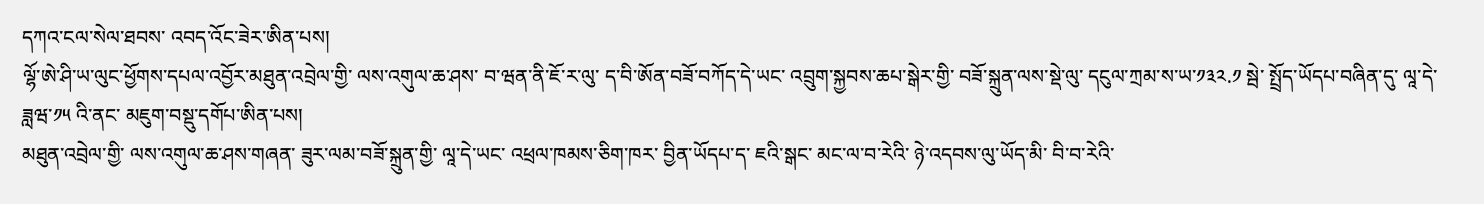དཀའ་ངལ་སེལ་ཐབས་ འབད་འོང་ཟེར་ཨིན་པས།
ལྷོ་ཨེ་ཤི་ཡ་ལུང་ཕྱོགས་དཔལ་འབྱོར་མཐུན་འབྲེལ་གྱི་ ལས་འགུལ་ཆ་ཤས་ བ་ཝན་ནི་ཇོ་ར་ལུ་ ད་བི་ཨོན་བཟོ་བཀོད་དེ་ཡང་ འབྲུག་སྐྱབས་ཆཔ་སྒེར་གྱི་ བཟོ་སྐྲུན་ལས་སྡེ་ལུ་ དངུལ་ཀྲམ་ས་ཡ་༡༣༢.༡ སྦེ་ སྤྲོད་ཡོདཔ་བཞིན་དུ་ ལཱ་དེ་ ཟླཝ་༡༥ འི་ནང་ མཇུག་བསྡུ་དགོཔ་ཨིན་པས།
མཐུན་འབྲེལ་གྱི་ ལས་འགུལ་ཆ་ཤས་གཞན་ ཟུར་ལམ་བཟོ་སྐྲུན་གྱི་ ལཱ་དེ་ཡང་ འཕྲལ་ཁམས་ཅིག་ཁར་ བྱིན་ཡོདཔ་ད་ ཇའི་སྒང་ མང་ལ་བ་རེའི་ ཉེ་འདབས་ལུ་ཡོད་མི་ བི་བ་རེའི་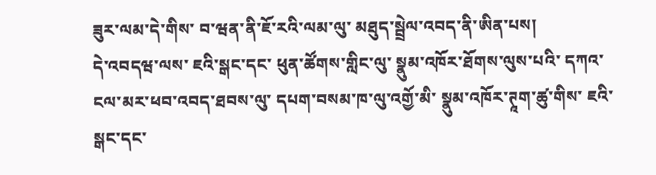ཟུར་ལམ་དེ་གིས་ བ་ཝན་ནི་ཇོ་རའི་ལམ་ལུ་ མཐུད་སྦྲེལ་འབད་ནི་ཨིན་པས།
དེ་འབདཝ་ལས་ ཇའི་སྒང་དང་ ཕུན་ཚོགས་གླིང་ལུ་ སྣུམ་འཁོར་ཐོགས་ལུས་པའི་ དཀའ་ངལ་མར་ཕབ་འབད་ཐབས་ལུ་ དཔག་བསམ་ཁ་ལུ་འགྱོ་མི་ སྣུམ་འཁོར་ཊཱག་ཚུ་གིས་ ཇའི་སྒང་དང་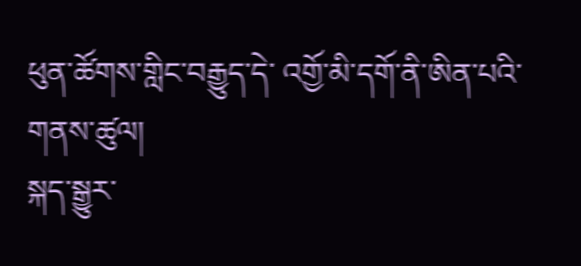ཕུན་ཚོགས་གླིང་བརྒྱུད་དེ་ འགྱོ་མི་དགོ་ནི་ཨིན་པའི་གནས་ཚུལ།
སྐད་སྒྱུར་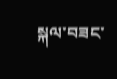སྐལ་བཟང་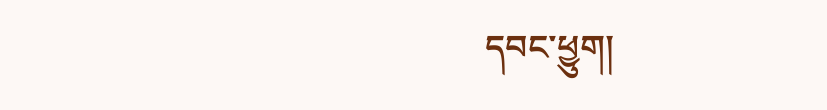དབང་ཕྱུག།